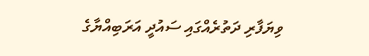ވިޔަފާރި ދަތުރެއްގައި ސައުދީ އަރަބިއްޔާގެ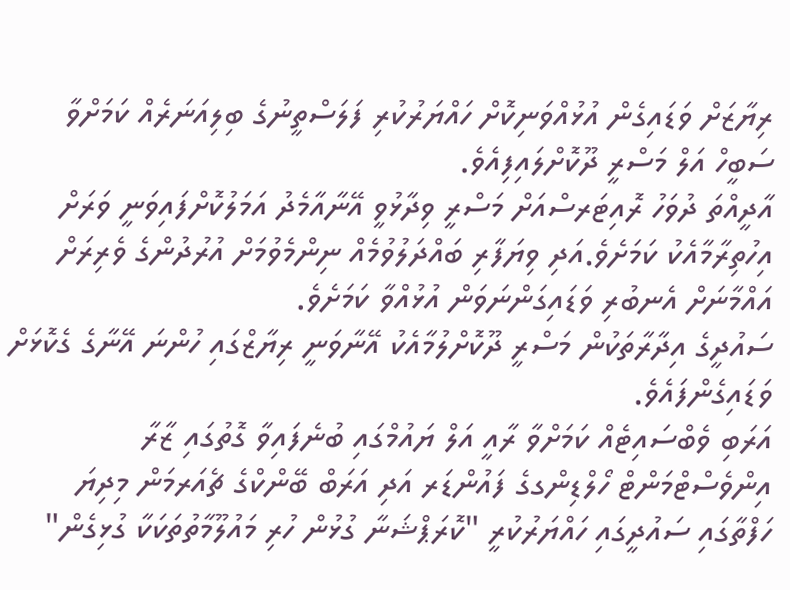ރިޔާޒަށް ވަޑައިގެން އުޅުއްވަނިކޮށް ހައްޔަރުކުރި ފަލަސްތީނުގެ ބިލިއަނަރެއް ކަމަށްވާ ސަބީހް އަލް މަސްރީ ދޫކޮށްލައިފިއެވެ.
އާދީއްތަ ދުވަހު ރޮއިޓަރސްއަށް މަސްރީ ވިދާޅުވީ އޭނާއާމެދު އަމަލުކޮށްފައިވަނީ ވަރަށް އިހުތިރާމާއެކު ކަމަށެވެ.އަދި ވިޔަފާރި ބައްދަލުވުމެއް ނިންމެވުމަށް އުރުދުންގެ ވެރިރަށް އައްމާނަށް އެނބުރި ވަޑައިގަންނަވަން އުޅުއްވާ ކަމަށެވެ.
ސައުދީގެ އިދާރާތަކުން މަސްރީ ދޫކޮށްލުމާއެކު އޭނާވަނީ ރިޔާޒްގައި ހުންނަ އޭނާގެ ގެކޮޅަށް ވަޑައިގެންފައެވެ.
އަރަބި ވެބްސައިޓެއް ކަމަށްވާ ރާއީ އަލް ޔައުމްގައި ބުނެފައިވާ ގޮތުގައި ޒާރާ އިންވެސްޓްމަންޓް ހޯލްޑިންގގެ ފައުންޑަރ އަދި އަރަބް ބޭންކްގެ ޗެއަރމަން މިދިޔަ ހަފްތާގައި ސައުދީގައި ހައްޔަރުކުރީ "ކޮރަޕްޝަނާ ގުޅުން ހުރި މައުލޫމާތުތަކަކާ ގުޅިގެން"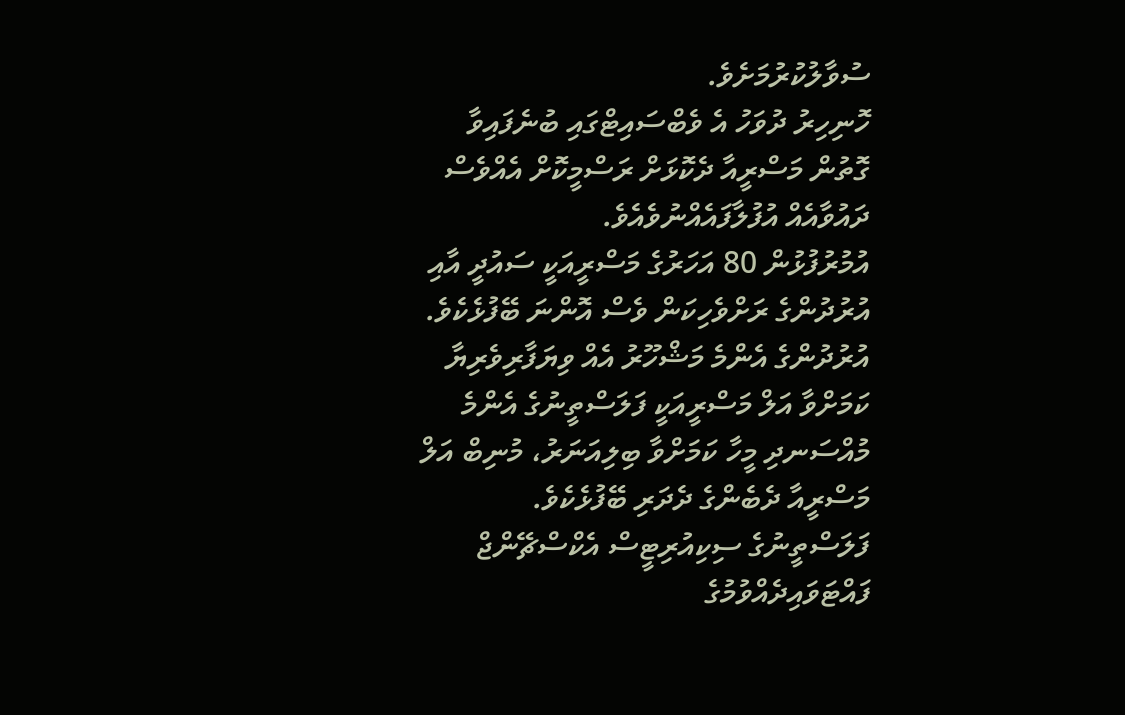ސުވާލުކުރުމަށެވެ.
ހޮނިހިރު ދުވަހު އެ ވެބްސައިޓްގައި ބުނެފައިވާ ގޮތުން މަސްރީއާ ދެކޮޅަށް ރަސްމީކޮށް އެއްވެސް ދައުވާއެއް އުފުލާފައެއްނުވެއެވެ.
އުމުރުފުޅުން 80 އަހަރުގެ މަސްރީއަކީ ސައުދީ އާއި އުރުދުންގެ ރަށްވެހިކަން ވެސް އޮންނަ ބޭފުޅެކެވެ.
އުރުދުންގެ އެންމެ މަޝްހޫރު އެއް ވިޔަފާރިވެރިޔާ ކަމަށްވާ އަލް މަސްރީއަކީ ފަލަސްތީނުގެ އެންމެ މުއްސަނދި މީހާ ކަމަށްވާ ބިލިއަނަރު، މުނިބް އަލް މަސްރީއާ ދެބެންގެ ދެދަރި ބޭފުޅެކެވެ.
ފަލަސްތީނުގެ ސިކިއުރިޓީސް އެކްސްޗޭންޖް ފައްޓަވައިދެއްވުމުގެ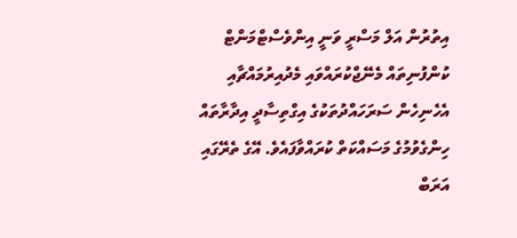އިތުރުން އަލް މަސްރީ ވަނީ އިންވެސްޓްމަންޓް ކުންފުނިތައް މެނޭޖްކުރައްވައި މެދުއިރުމައްޗާއި އެހެނިހެން ސަރަހައްދުތަކުގެ އިގްތިސާދީ އިދާރާތައް ހިންގެވުމުގެ މަސައްކަތް ކުރައްވާފައެވެ. އޭގެ ތެރޭގައި އަރަބް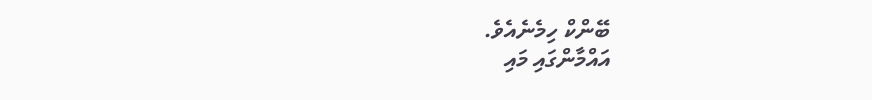ބޭންކް ހިމެނެއެވެ.
އައްމާންގައި މައި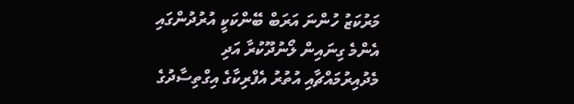މަރުކަޒު ހުންނަ އަރަބް ބޭންކަކީ އުރުދުންގައި އެންމެ ގިނައިން ލޯނުދޫކުރާ އަދި މެދުއިރުމައްޗާއި އުތުރު އެފްރިކާގެ އިގްތިސާދުގެ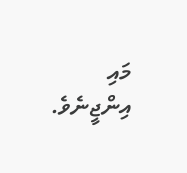މައި އިންޖީނެވެ.